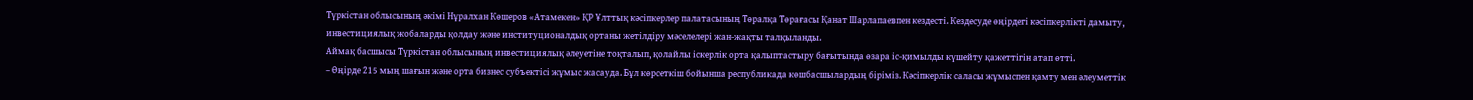Түркістан облысының әкімі Нұралхан Көшеров «Атамекен» ҚР Ұлттық кәсіпкерлер палатасының Төралқа Төрағасы Қанат Шарлапаевпен кездесті. Кездесуде өңірдегі кәсіпкерлікті дамыту, инвестициялық жобаларды қолдау және институционалдық ортаны жетілдіру мәселелері жан-жақты талқыланды.
Аймақ басшысы Түркістан облысының инвестициялық әлеуетіне тоқталып, қолайлы іскерлік орта қалыптастыру бағытында өзара іс-қимылды күшейту қажеттігін атап өтті.
– Өңірде 215 мың шағын және орта бизнес субъектісі жұмыс жасауда. Бұл көрсеткіш бойынша республикада көшбасшылардың біріміз. Кәсіпкерлік саласы жұмыспен қамту мен әлеуметтік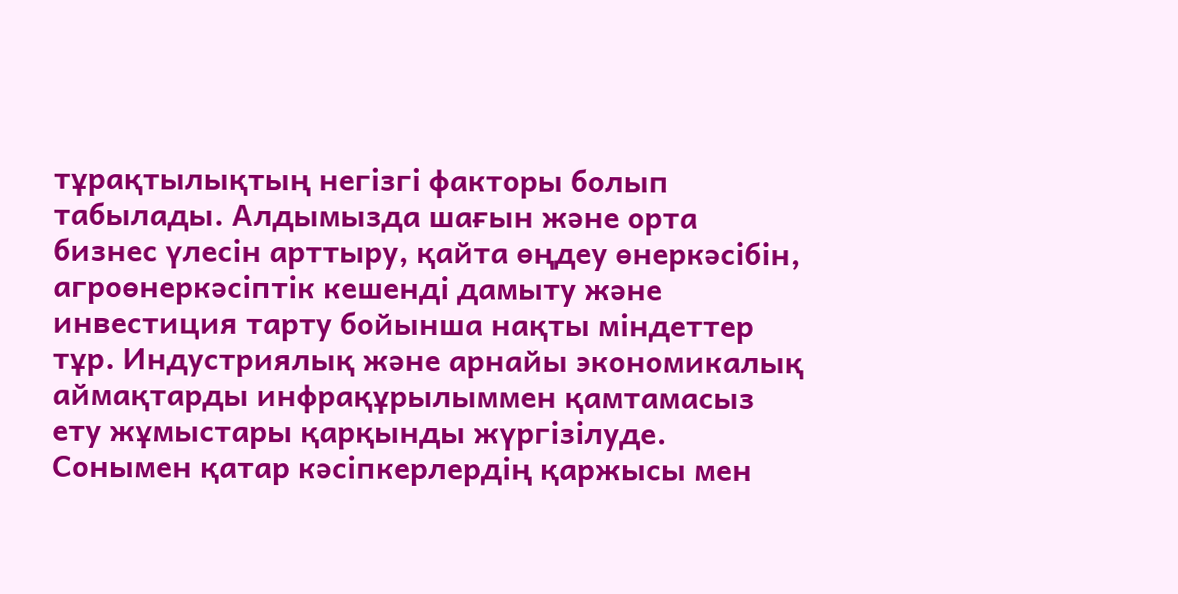тұрақтылықтың негізгі факторы болып табылады. Алдымызда шағын және орта бизнес үлесін арттыру, қайта өңдеу өнеркәсібін, агроөнеркәсіптік кешенді дамыту және инвестиция тарту бойынша нақты міндеттер тұр. Индустриялық және арнайы экономикалық аймақтарды инфрақұрылыммен қамтамасыз ету жұмыстары қарқынды жүргізілуде. Сонымен қатар кәсіпкерлердің қаржысы мен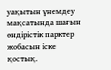уақытын үнемдеу мақсатында шағын өндірістік парктер жобасын іске қостық.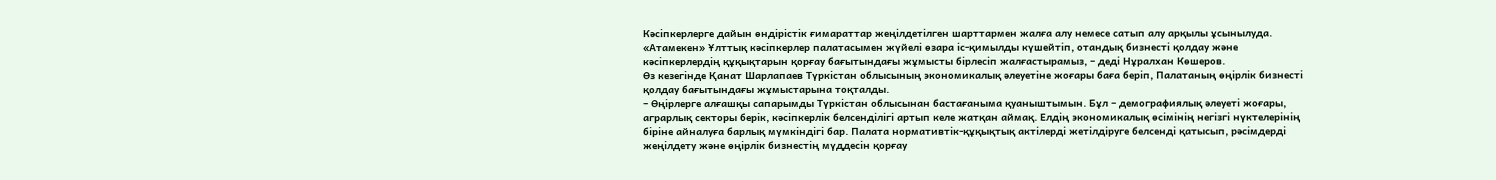Кәсіпкерлерге дайын өндірістік ғимараттар жеңілдетілген шарттармен жалға алу немесе сатып алу арқылы ұсынылуда. «Атамекен» Ұлттық кәсіпкерлер палатасымен жүйелі өзара іс-қимылды күшейтіп, отандық бизнесті қолдау және кәсіпкерлердің құқықтарын қорғау бағытындағы жұмысты бірлесіп жалғастырамыз, – деді Нұралхан Көшеров.
Өз кезегінде Қанат Шарлапаев Түркістан облысының экономикалық әлеуетіне жоғары баға беріп, Палатаның өңірлік бизнесті қолдау бағытындағы жұмыстарына тоқталды.
– Өңірлерге алғашқы сапарымды Түркістан облысынан бастағаныма қуаныштымын. Бұл – демографиялық әлеуеті жоғары, аграрлық секторы берік, кәсіпкерлік белсенділігі артып келе жатқан аймақ. Елдің экономикалық өсімінің негізгі нүктелерінің біріне айналуға барлық мүмкіндігі бар. Палата нормативтік-құқықтық актілерді жетілдіруге белсенді қатысып, рәсімдерді жеңілдету және өңірлік бизнестің мүддесін қорғау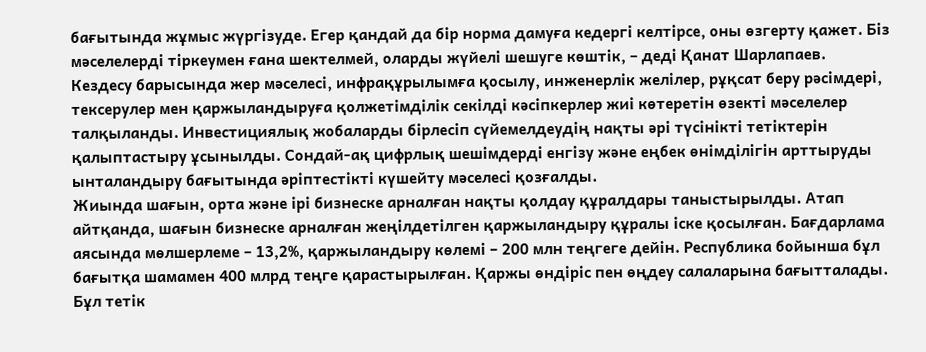бағытында жұмыс жүргізуде. Егер қандай да бір норма дамуға кедергі келтірсе, оны өзгерту қажет. Біз мәселелерді тіркеумен ғана шектелмей, оларды жүйелі шешуге көштік, – деді Қанат Шарлапаев.
Кездесу барысында жер мәселесі, инфрақұрылымға қосылу, инженерлік желілер, рұқсат беру рәсімдері, тексерулер мен қаржыландыруға қолжетімділік секілді кәсіпкерлер жиі көтеретін өзекті мәселелер талқыланды. Инвестициялық жобаларды бірлесіп сүйемелдеудің нақты әрі түсінікті тетіктерін қалыптастыру ұсынылды. Сондай-ақ цифрлық шешімдерді енгізу және еңбек өнімділігін арттыруды ынталандыру бағытында әріптестікті күшейту мәселесі қозғалды.
Жиында шағын, орта және ірі бизнеске арналған нақты қолдау құралдары таныстырылды. Атап айтқанда, шағын бизнеске арналған жеңілдетілген қаржыландыру құралы іске қосылған. Бағдарлама аясында мөлшерлеме – 13,2%, қаржыландыру көлемі – 200 млн теңгеге дейін. Республика бойынша бұл бағытқа шамамен 400 млрд теңге қарастырылған. Қаржы өндіріс пен өңдеу салаларына бағытталады. Бұл тетік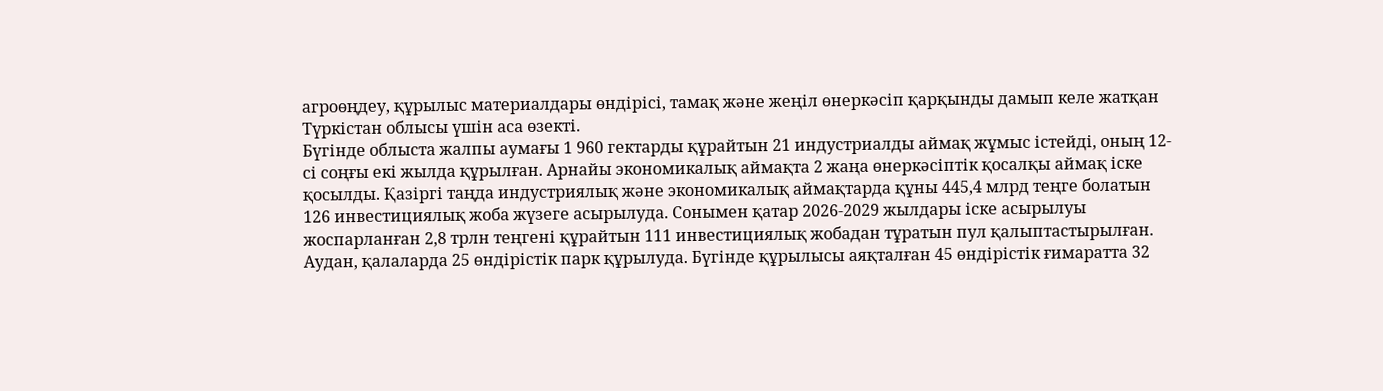агроөңдеу, құрылыс материалдары өндірісі, тамақ және жеңіл өнеркәсіп қарқынды дамып келе жатқан Түркістан облысы үшін аса өзекті.
Бүгінде облыста жалпы аумағы 1 960 гектарды құрайтын 21 индустриалды аймақ жұмыс істейді, оның 12-сі соңғы екі жылда құрылған. Арнайы экономикалық аймақта 2 жаңа өнеркәсіптік қосалқы аймақ іске қосылды. Қазіргі таңда индустриялық және экономикалық аймақтарда құны 445,4 млрд теңге болатын 126 инвестициялық жоба жүзеге асырылуда. Сонымен қатар 2026-2029 жылдары іске асырылуы жоспарланған 2,8 трлн теңгені құрайтын 111 инвестициялық жобадан тұратын пул қалыптастырылған.
Аудан, қалаларда 25 өндірістік парк құрылуда. Бүгінде құрылысы аяқталған 45 өндірістік ғимаратта 32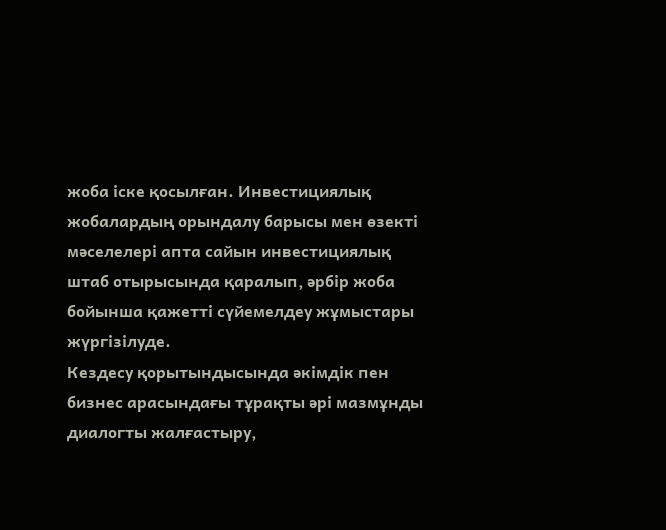жоба іске қосылған. Инвестициялық жобалардың орындалу барысы мен өзекті мәселелері апта сайын инвестициялық штаб отырысында қаралып, әрбір жоба бойынша қажетті сүйемелдеу жұмыстары жүргізілуде.
Кездесу қорытындысында әкімдік пен бизнес арасындағы тұрақты әрі мазмұнды диалогты жалғастыру,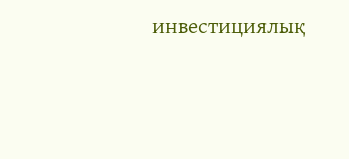инвестициялық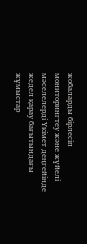жобаларды бірлесіп мониторингтеу және жүйелі мәселелерді Үкімет деңгейінде жедел қарау бағытындағы жұмыстар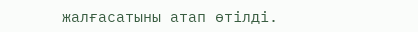жалғасатыны атап өтілді.